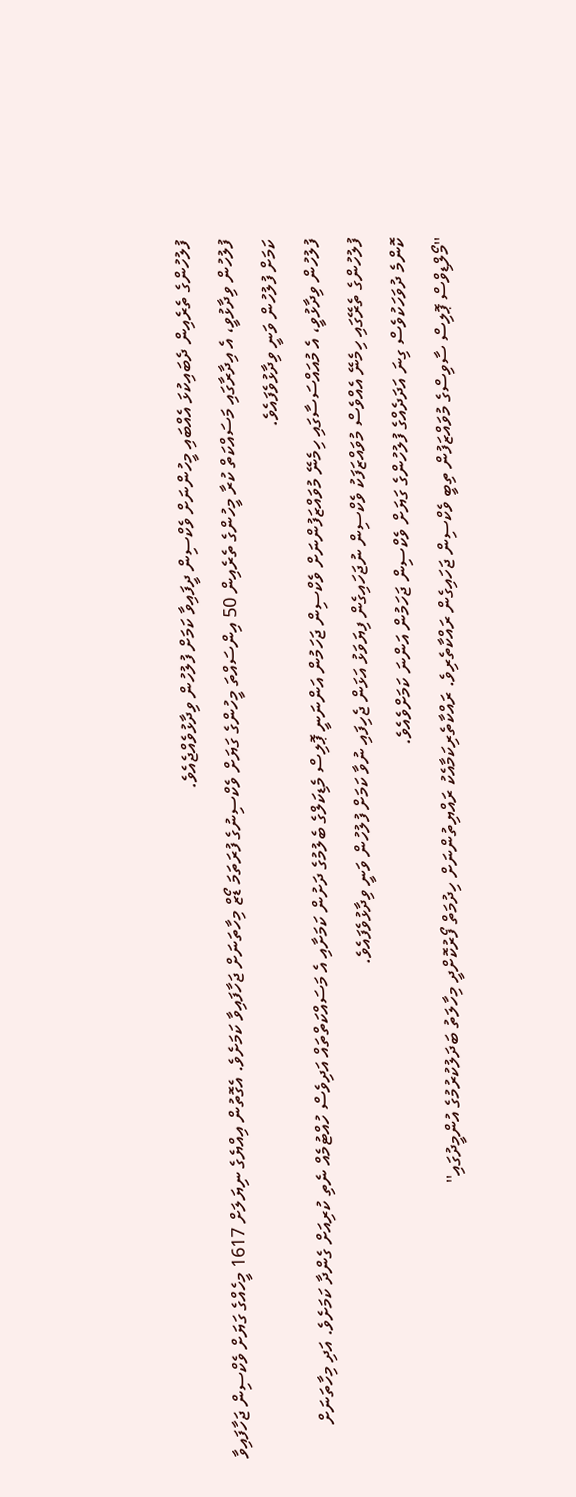ފުލުހުންގެ ތެރެއިން ދެބައިކުޅަ އެއްބައި މީހުންނަށް ވެކްސިން ދީފައިވާ ކަމަށް ފުލުހުން ވިދާޅުވެއްޖެއެވެ.
ފުލުހުން ވިދާޅުވީ، އެ އިދާރާގައި މަސައްކަތް ކުރާ މީހުންގެ ތެރެއިން 50 އިންސައްތަ މީހުންގެ ގަޔަށް ވެކްސިނުގެ ފުރަތަމަ ޑޯޒް މިހާތަނަށް ޖަހާފައިވާ ކަމަށެވެ. އެގޮތުން އިއްޔެގެ ނިޔަލަށް 1617 މީހެއްގެ ގަޔަށް ވެކްސިން ޖަހާފައިވާ ކަމަށް ފުލުހުން ވަނީ ވިދާޅުވެފައެވެ.
ފުލުހުން ވިދާޅުވީ، އެ މުއައްސަސާގައި ހިމެނޭ މުވައްޒަފުންނަށް ވެކްސިން ޖަހަމުން އަންނަނީ ޕޮލިސް މެޑިކަލްގެ ބެލުމުގެ ދަށުން ކަމަށާއި އެ މަސައްކަތްތައް އަދިވެސް ހުއްޓުމެއް ނެތި ކުރިއަށް ގެންދާ ކަމަށެވެ. އަދި މިހާތަނަށް ފުލުހުންގެ ތެރޭގައި ހިމެނޭ އެއްވެސް މުވައްޒަފަކު ވެކްސިން ނުޖަހައިގެން ފިޔަވަޅު އަޅަން ޖެހިފައި ނުވާ ކަމަށް ފުލުހުން ވަނީ ވިދާޅުވެފައެވެ.
ކޮންމެ ދުވަހަކުވެސް ގިނަ އަދަދެއްގެ ފުލުހުންގެ ގަޔަށް ވެކްސިން ޖަހަމުން އަންނަ ކަމަށްވެއެވެ.
''މޯލްޑިވްސް ޕޮލިސް ސާވިސްގެ މުވައްޒަފުން ތިބީ ވެކްސިން ޖަހައިގެން ރައްކާތެރިވެ. ރައްކާތެރިކަމާއެކު ރައްޔިތުންނަށް ހިދުމަތް ފޯރުކޮށްދީ މިހާލަތު ބަދަލުކުރުމުގެ އުންމީދުގައި''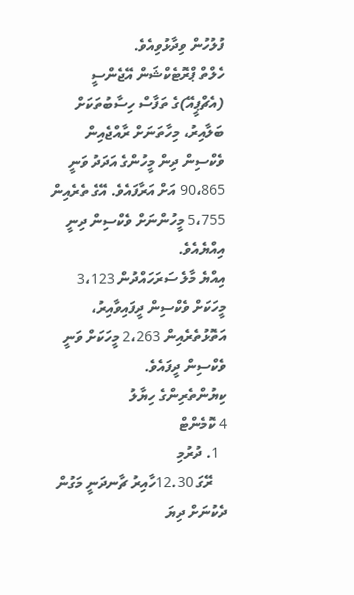ފުލުހުން ވިދާޅުވިއެވެ.
ހެލްތް ޕްރޮޓެކްޝަން އޭޖެންސީ (އެޗްޕީއޭ)ގެ ތަފާސް ހިސާބުތަކަށް ބަލާއިރު، މިހާތަނަށް ރާއްޖެއިން ވެކްސިން ދިން މީހުންގެ އަދަދު ވަނީ 90،865 އަށް އަރާފައެވެ. އޭގެ ތެރެއިން 5،755 މީހުންނަށް ވެކްސިން ދިނީ އިއްޔެއެވެ.
އިއްޔެ މާލެ ސަރަހައްދުން 3،123 މީހަކަށް ވެކްސިން ދީފައިވާއިރު، އަތޮޅުތެރެއިން 2،263 މީހަކަށް ވަނީ ވެކްސިން ދީފައެވެ.
ކިޔުންތެރިންގެ ހިޔާލު
4 ކޮމެންޓް
  1. ދުރުމި
    ރޭގަ 12.30ހާއިރު ޗާނދަނީ މަގުން ދެކުނަށް ދިޔަ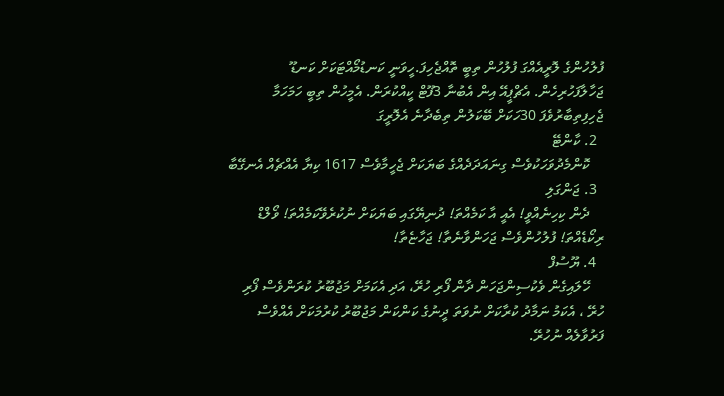ފުލުހުންގެ ލޮރީއެއްގަ ފުލުހުން ތިބީ ތޮއްޖެހިފަ.ހީވަނީ ކަނޑުމޯއްޓަކަށް ކަނޑޫ ޖަހާލާފަހުރިހެން. އެޗްޕީއޭ އިން އެބުނާ 3ފޫޓް ކީއްކުރަން. އެމީހުން ތިބީ ހަމަހަމާ ޖެހިފިތިބާރުވެފަ 30ހަކަށް ބޭކަލުން ތިބެދާނެ އެލޮރީގަ
  2. ކާންޓޭ
    ކޮންމެދުވަހަކުވެސް ގިނައަދަދެއްގެ ބަޔަކަށް ޖެހީމާވެސް 1617 ކިޔާ އެއްޗެއް އެނގޭބާ
  3. ޖަންގަލި
    ދެން ކިހިނެއްވީ! އެއީ އާ ކަމެއްތަ! ދުނިޔޭގައި ބަޔަކަށް ނުކުރެވޭކަމެއްތަ! ވޯލްޑް ރިކޯޑެއްތަ! ފުލުހުންވެސް ޖަހަންވާނެތާ! ޖަހާޏެތާ!
  4. ޔޫސުފް
    ހޭލައިގެން ވެކުސިންޖަހަން ދާން ފޯރި ހުރޭ، އަދި އެކަމަށް މަޖުބޫރު ކުރަންވެސް ފޯރި ހުރޭ ، އެކަމު ނަމާދު ކުރާކަށް ނުވަތަ ދީނުގެ ކަންކަން މަޖުބޫރު ކުރުމަކަށް އެއްވެސް ފަރުވާލެއް ނުހުރޭ.